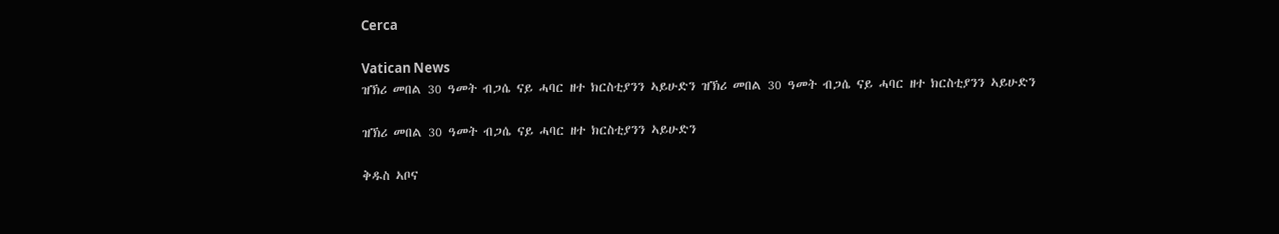Cerca

Vatican News
ዝኽሪ መበል 30 ዓመት ብጋሴ ናይ ሓባር ዘተ ክርስቲያንን ኣይሁድን ዝኽሪ መበል 30 ዓመት ብጋሴ ናይ ሓባር ዘተ ክርስቲያንን ኣይሁድን

ዝኽሪ መበል 30 ዓመት ብጋሴ ናይ ሓባር ዘተ ክርስቲያንን ኣይሁድን

ቅዱስ ኣቦና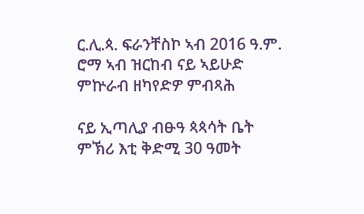ር.ሊ.ጳ. ፍራንቸስኮ ኣብ 2016 ዓ.ም. ሮማ ኣብ ዝርከብ ናይ ኣይሁድ ምኵራብ ዘካየድዎ ምብጻሕ

ናይ ኢጣሊያ ብፁዓ ጳጳሳት ቤት ምኽሪ እቲ ቅድሚ 30 ዓመት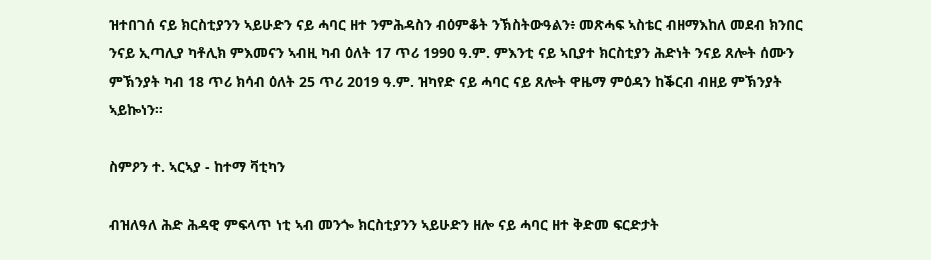ዝተበገሰ ናይ ክርስቲያንን ኣይሁድን ናይ ሓባር ዘተ ንምሕዳስን ብዕምቆት ንኽስትውዓልን፥ መጽሓፍ ኣስቴር ብዘማእከለ መደብ ክንበር ንናይ ኢጣሊያ ካቶሊክ ምእመናን ኣብዚ ካብ ዕለት 17 ጥሪ 1990 ዓ.ም. ምእንቲ ናይ ኣቢያተ ክርስቲያን ሕድነት ንናይ ጸሎት ሰሙን ምኽንያት ካብ 18 ጥሪ ክሳብ ዕለት 25 ጥሪ 2019 ዓ.ም. ዝካየድ ናይ ሓባር ናይ ጸሎት ዋዜማ ምዕዳን ከቕርብ ብዘይ ምኽንያት ኣይኰነን።

ስምዖን ተ. ኣርኣያ - ከተማ ቫቲካን

ብዝለዓለ ሕድ ሕዳዊ ምፍላጥ ነቲ ኣብ መንጐ ክርስቲያንን ኣይሁድን ዘሎ ናይ ሓባር ዘተ ቅድመ ፍርድታት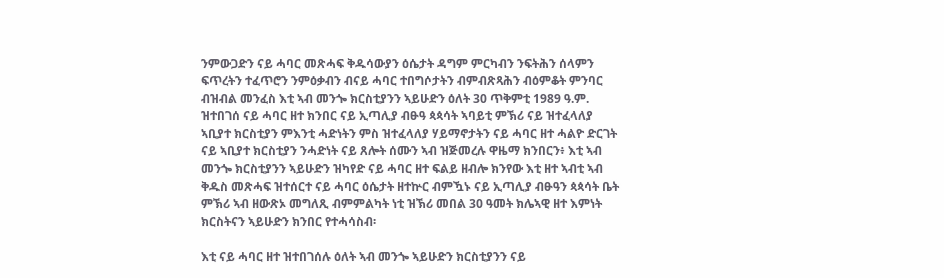ንምውጋድን ናይ ሓባር መጽሓፍ ቅዱሳውያን ዕሴታት ዳግም ምርካብን ንፍትሕን ሰላምን ፍጥረትን ተፈጥሮን ንምዕቃብን ብናይ ሓባር ተበግሶታትን ብምብጽጻሕን ብዕምቆት ምንባር ብዝብል መንፈስ እቲ ኣብ መንጐ ክርስቲያንን ኣይሁድን ዕለት 30 ጥቅምቲ 1989 ዓ.ም. ዝተበገሰ ናይ ሓባር ዘተ ክንበር ናይ ኢጣሊያ ብፁዓ ጳጳሳት ኣባይቲ ምኽሪ ናይ ዝተፈላለያ ኣቢያተ ክርስቲያን ምእንቲ ሓድነትን ምስ ዝተፈላለያ ሃይማኖታትን ናይ ሓባር ዘተ ሓልዮ ድርገት ናይ ኣቢያተ ክርስቲያን ንሓድነት ናይ ጸሎት ሰሙን ኣብ ዝጅመረሉ ዋዜማ ክንበርን፥ እቲ ኣብ መንጐ ክርስቲያንን ኣይሁድን ዝካየድ ናይ ሓባር ዘተ ፍልይ ዘብሎ ክንየው እቲ ዘተ ኣብቲ ኣብ ቅዱስ መጽሓፍ ዝተሰርተ ናይ ሓባር ዕሴታት ዘተኵር ብምዃኑ ናይ ኢጣሊያ ብፁዓን ጳጳሳት ቤት ምኽሪ ኣብ ዘውጽኦ መግለጺ ብምምልካት ነቲ ዝኽሪ መበል 30 ዓመት ክሌኣዊ ዘተ እምነት ክርስትናን ኣይሁድን ክንበር የተሓሳስብ፡

እቲ ናይ ሓባር ዘተ ዝተበገሰሉ ዕለት ኣብ መንጐ ኣይሁድን ክርስቲያንን ናይ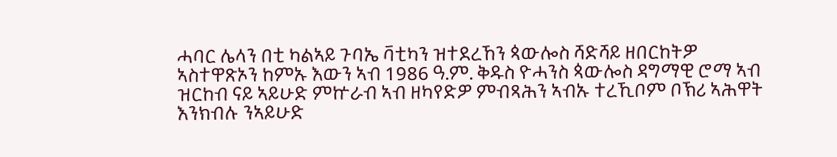ሓባር ሌላን በቲ ካልኣይ ጉባኤ ቫቲካን ዝተደረኸን ጳውሎስ ሻድሻይ ዘበርከትዎ ኣስተዋጽኦን ከምኡ እውን ኣብ 1986 ዓ.ም. ቅዱስ ዮሓንስ ጳውሎስ ዳግማዊ ሮማ ኣብ ዝርከብ ናይ ኣይሁድ ምኵራብ ኣብ ዘካየድዎ ምብጻሕን ኣብኡ ተረኺቦም ቦኽሪ ኣሕዋት እንክብሉ ንኣይሁድ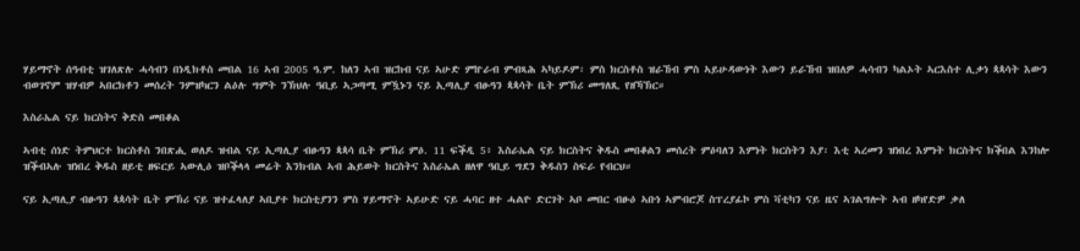ሃይማኖት ሰዓብቲ ዝገለጽሉ ሓሳብን በነዲክቶስ መበል 16 ኣብ 2005 ዓ.ም. ከለን ኣብ ዝርከብ ናይ ኣሁድ ምኵራብ ምብጻሕ ኣካይዶም፡ ምስ ክርስቶስ ዝራኸብ ምስ ኣይሁዳውነት እውን ይራኸብ ዝበለዎ ሓሳብን ካልኦት ኣርእስተ ሊቃነ ጳጳሳት እውን ብወገኖም ዝሃብዎ ኣበርክቶን መሰረት ንምዝካርን ልዕሉ ግምት ንኽህሉ ዓቢይ ኣጋጣሚ ምዃኑን ናይ ኢጣሊያ ብፁዓን ጳጳሳት ቤት ምኽሪ መግለጺ የዘኻኽር።

እስራኤል ናይ ክርስትና ቅድስ መበቆል

ኣብቲ ሰነድ ትምህርተ ክርስቶስ ንበጽሒ ወለዶ ዝብል ናይ ኢጣሊያ ብፁዓን ጳጳሳ ቤት ምኽሪ ምዕ. 11 ፍቕዲ 5፥ እስራኤል ናይ ክርስትና ቅዱስ መበቆልን መሰረት ምዕባለን እምነት ክርስትን እያ፡ እቲ ኣረመን ዝነበረ እምነት ክርስትና ክቕበል እንከሎ ዝቕብኣሉ ዝነበረ ቅዱስ ዘይቲ ዘፍርይ ኣውሊዕ ዝቦቕላላ መሬት እንክብል ኣብ ሕይወት ክርስትና እስራኤል ዘለዋ ዓቢይ ግደን ቅዱስን ስፍራ የብርህ።

ናይ ኢጣሊያ ብፁዓን ጳጳሳት ቤት ምኽሪ ናይ ዝተፈላለያ ኣቢያተ ክርስቲያንን ምስ ሃይማኖት ኣይሁድ ናይ ሓባር ዘተ ሓልዮ ድርገት ኣቦ መበር ብፁዕ ኣቡነ ኣምብሮጆ ስፕረያፊኮ ምስ ቫቲካን ናይ ዜና ኣገልግሎት ኣብ ዘካየድዎ ቃለ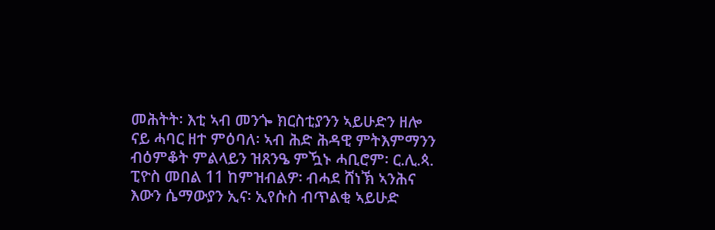መሕትት፡ እቲ ኣብ መንጐ ክርስቲያንን ኣይሁድን ዘሎ ናይ ሓባር ዘተ ምዕባለ፡ ኣብ ሕድ ሕዳዊ ምትእምማንን ብዕምቆት ምልላይን ዝጸንዔ ምዃኑ ሓቢሮም፡ ር.ሊ.ጳ. ፒዮስ መበል 11 ከምዝብልዎ፡ ብሓደ ሸነኽ ኣንሕና እውን ሴማውያን ኢና፡ ኢየሱስ ብጥልቂ ኣይሁድ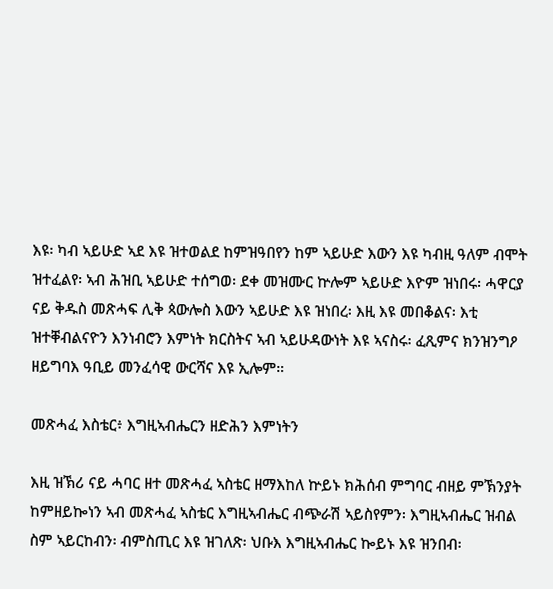እዩ፡ ካብ ኣይሁድ ኣደ እዩ ዝተወልደ ከምዝዓበየን ከም ኣይሁድ እውን እዩ ካብዚ ዓለም ብሞት ዝተፈልየ፡ ኣብ ሕዝቢ ኣይሁድ ተሰግወ፡ ደቀ መዝሙር ኵሎም ኣይሁድ እዮም ዝነበሩ፡ ሓዋርያ ናይ ቅዱስ መጽሓፍ ሊቅ ጳውሎስ እውን ኣይሁድ እዩ ዝነበረ፡ እዚ እዩ መበቆልና፡ እቲ ዝተቐብልናዮን እንነብሮን እምነት ክርስትና ኣብ ኣይሁዳውነት እዩ ኣናስሩ፡ ፈጺምና ክንዝንግዖ ዘይግባእ ዓቢይ መንፈሳዊ ውርሻና እዩ ኢሎም።

መጽሓፈ እስቴር፥ እግዚኣብሔርን ዘድሕን እምነትን

እዚ ዝኽሪ ናይ ሓባር ዘተ መጽሓፈ ኣስቴር ዘማእከለ ኵይኑ ክሕሰብ ምግባር ብዘይ ምኽንያት ከምዘይኰነን ኣብ መጽሓፈ ኣስቴር እግዚኣብሔር ብጭራሽ ኣይስየምን፡ እግዚኣብሔር ዝብል ስም ኣይርከብን፡ ብምስጢር እዩ ዝገለጽ፡ ህቡእ እግዚኣብሔር ኰይኑ እዩ ዝንበብ፡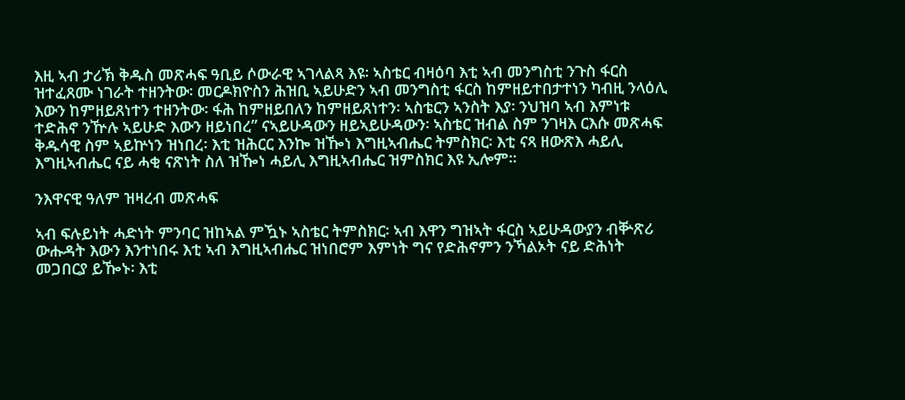እዚ ኣብ ታሪኽ ቅዱስ መጽሓፍ ዓቢይ ሶውራዊ ኣገላልጻ እዩ፡ ኣስቴር ብዛዕባ እቲ ኣብ መንግስቲ ንጉስ ፋርስ ዝተፈጸሙ ነገራት ተዘንትው፡ መርዶክዮስን ሕዝቢ ኣይሁድን ኣብ መንግስቲ ፋርስ ከምዘይተበታተነን ካብዚ ንላዕሊ እውን ከምዘይጸነተን ተዘንትው፡ ፋሕ ከምዘይበለን ከምዘይጸነተን፡ ኣስቴርን ኣንስት እያ፡ ንህዝባ ኣብ እምነቱ ተድሕኖ ንዅሉ ኣይሁድ እውን ዘይነበረ” ናኣይሁዳውን ዘይኣይሁዳውን፡ ኣስቴር ዝብል ስም ንገዛእ ርእሱ መጽሓፍ ቅዱሳዊ ስም ኣይኵነን ዝነበረ፡ እቲ ዝሕርር እንኰ ዝዀነ እግዚኣብሔር ትምስክር፡ እቲ ናጻ ዘውጽእ ሓይሊ እግዚኣብሔር ናይ ሓቂ ናጽነት ስለ ዝዀነ ሓይሊ እግዚኣብሔር ዝምስክር እዩ ኢሎም።

ንእዋናዊ ዓለም ዝዛረብ መጽሓፍ

ኣብ ፍሉይነት ሓድነት ምንባር ዝከኣል ምዃኑ ኣስቴር ትምስክር፡ ኣብ እዋን ግዝኣት ፋርስ ኣይሁዳውያን ብቝጽሪ ውሑዳት እውን እንተነበሩ እቲ ኣብ እግዚኣብሔር ዝነበሮም እምነት ግና የድሕኖምን ንኻልኦት ናይ ድሕነት መጋበርያ ይዀኑ፡ እቲ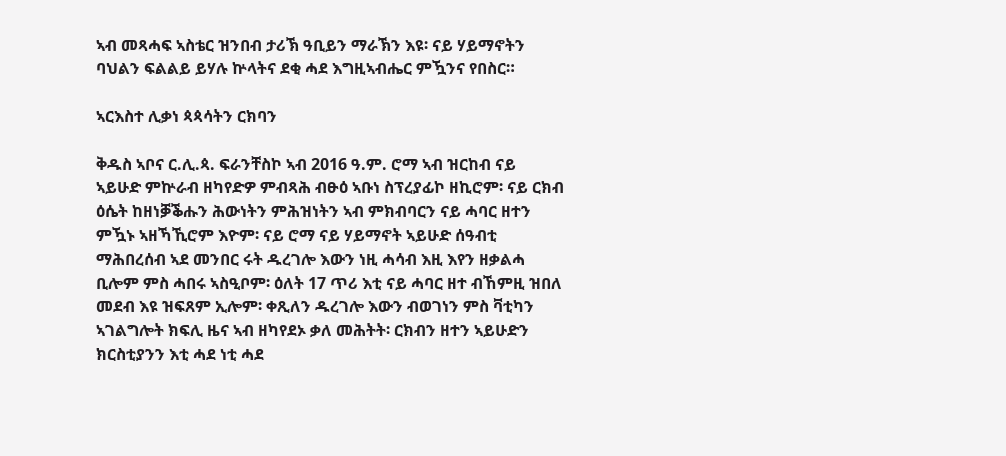ኣብ መጻሓፍ ኣስቴር ዝንበብ ታሪኽ ዓቢይን ማራኽን እዩ፡ ናይ ሃይማኖትን ባህልን ፍልልይ ይሃሉ ኵላትና ደቂ ሓደ እግዚኣብሔር ምዃንና የበስር።

ኣርእስተ ሊቃነ ጳጳሳትን ርክባን

ቅዱስ ኣቦና ር.ሊ.ጳ. ፍራንቸስኮ ኣብ 2016 ዓ.ም. ሮማ ኣብ ዝርከብ ናይ ኣይሁድ ምኵራብ ዘካየድዎ ምብጻሕ ብፁዕ ኣቡነ ስፕረያፊኮ ዘኪሮም፡ ናይ ርክብ ዕሴት ከዘነቓቕሑን ሕውነትን ምሕዝነትን ኣብ ምክብባርን ናይ ሓባር ዘተን ምዃኑ ኣዘኻኺሮም እዮም፡ ናይ ሮማ ናይ ሃይማኖት ኣይሁድ ሰዓብቲ ማሕበረሰብ ኣደ መንበር ሩት ዱረገሎ እውን ነዚ ሓሳብ እዚ እየን ዘቃልሓ ቢሎም ምስ ሓበሩ ኣስዒቦም፡ ዕለት 17 ጥሪ እቲ ናይ ሓባር ዘተ ብኸምዚ ዝበለ መደብ እዩ ዝፍጸም ኢሎም፡ ቀጺለን ዱረገሎ እውን ብወገነን ምስ ቫቲካን ኣገልግሎት ክፍሊ ዜና ኣብ ዘካየደኦ ቃለ መሕትት፡ ርክብን ዘተን ኣይሁድን ክርስቲያንን እቲ ሓደ ነቲ ሓደ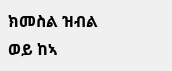ክመስል ዝብል ወይ ከኣ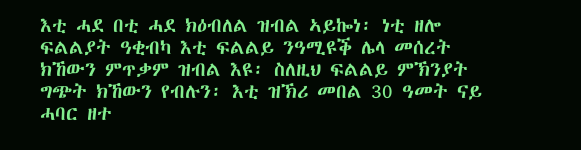እቲ ሓደ በቲ ሓደ ክዕብለል ዝብል ኣይኰነ፡ ነቲ ዘሎ ፍልልያት ዓቂብካ እቲ ፍልልይ ንዓሚዩቕ ሌላ መሰረት ክኸውን ምጥቃም ዝብል እዩ፡ ስለዚህ ፍልልይ ምኽንያት ግጭት ክኸውን የብሉን፡ እቲ ዝኽሪ መበል 30 ዓመት ናይ ሓባር ዘተ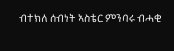ብተክለ ሰብነት ኣስቴር ምንባሩ ብሓቂ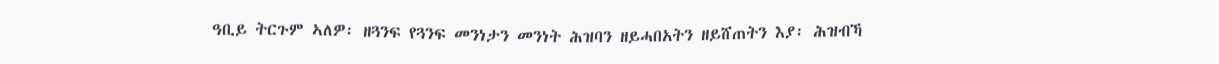ዓቢይ ትርጉም ኣለዎ፡ ዘጓንፍ የጓንፍ መንነታን መንነት ሕዝባን ዘይሓበአትን ዘይሸጠትን እያ፡ ሕዝብኻ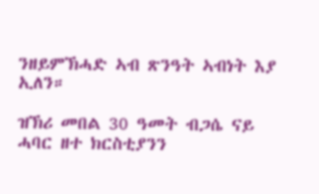ንዘይምኽሓድ ኣብ ጽንዓት ኣብነት እያ ኢለን።

ዝኽሪ መበል 30 ዓመት ብጋሴ ናይ ሓባር ዘተ ክርስቲያንን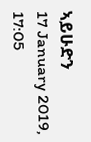ኣይሁድን
17 January 2019, 17:05